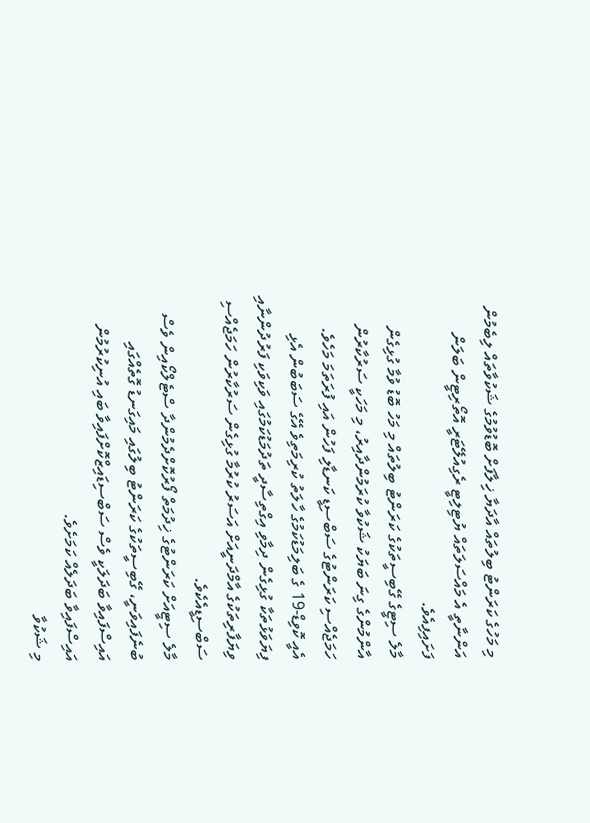މި މަހުގެ ކަރަންޓު ބިލުތައް އާދަޔާ ޚިލާފަށް ބޮޑުވުމުގެ ޝަކުވާތައް ލިބެމުން އަންނާތީ އެ މައްސަލަތައް ޔުޓިލިޓީ ރެގިއުލޭޓަރީ އޮތޯރިޓީން ބަލަން ފަށައިފިއެވެ.
މާލެ ސިޓީގެ ގޭބިސީތަކުގެ ކަރަންޓު ބިލުތައް މި މަހު ބޮޑު ވުމާ ގުޅިގެން އާންމުންގެ ގިނަ ބަޔަކު ޝަކުވާ ކުރަމުންދާއިރު، މި މަހަކީ ސަރުކާރުން ހަމަޖެއްސި ކަރަންޓުގެ ސަބްސިޑީ ކަނޑާލި ފަހުން އައި ފުރަތަމަ މަހެވެ.
އެއީ ކޮވިޑް-19 ގެ ބަލިމަޑުކަމުގެ ހާލަތު ކުރިމަތިވެ އޭގެ ސަބަބުން އެޅި ފިޔަވަޅުތަކާ ގުޅިގެން ދިމާވި އިގްތިސާދީ ތަދުމަޑުކަމުގައި ވަކިވަކި ފަރުދުންނާއި ވިޔަފާރިތަކުގެ އާމްދަނީއަށް އަސަރު ކުރުމާ ގުޅިގެން ސަރުކާރުން ހަމަޖެއްސި ސަބްސިޑީއެކެވެ.
މާލެ ސިޓީއަށް ކަރަންޓުގެ ޚިދުމަތް ފޯރުކޮށްދެމުންދާ ސްޓެލްކޯއިން ވެސް ބުނެފައިވަނީ، ގޭބިސީތަކުގެ ކަރަންޓު ބިލުގައި މައިގަނޑު ގޮތެއްގައި އައިސްފައިވާ ބަދަލަކީ ވެސް ސަބްސިޑައިޒްކޮށްފައިވާ ބައި އުނިކުރުމުން އައިސްފައިވާ ބަދަލެއް ކަމަށެވެ.
މި ޝަކުވާ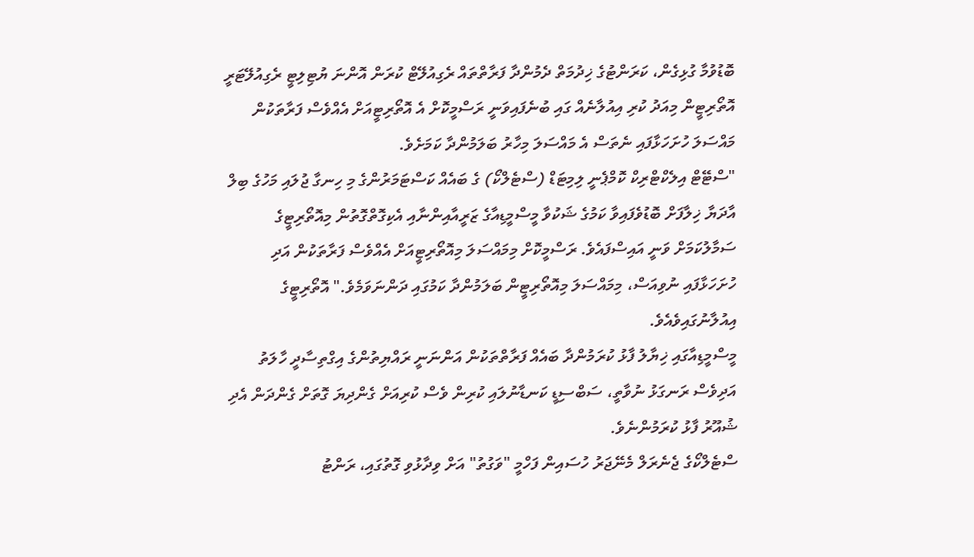ބޮޑުވުމާ ގުޅިގެން، ކަރަންޓުގެ ޚިދުމަތް ދެމުންދާ ފަރާތްތައް ރެގިއުލޭޓް ކުރަން އޮންނަ ޔުޓިލިޓީ ރެގިއުލޭޓަރީ އޮތޯރިޓީން މިއަދު ކުރި އިއުލާނެއް ގައި ބުނެފައިވަނީ ރަސްމީކޮށް އެ އޮތޯރިޓީއަށް އެއްވެސް ފަރާތަކުން މައްސަލަ ހުށަހަޅާފައި ނެތަސް އެ މައްސަލަ މިހާރު ބަލަމުންދާ ކަމަށެވެ.
"ސްޓޭޓް އިލެކްޓްރިކް ކޮމްޕެނީ ލިމިޓަޑް (ސްޓެލްކޯ) ގެ ބައެއް ކަސްޓަމަރުންގެ މި ހިނގާ ޖުލައި މަހުގެ ބިލް އާދަޔާ ޚިލާފަށް ބޮޑުވެފައިވާ ކަމުގެ ޝަކުވާ މީސްމީޑިއާގެ ޒަރީއާއިންނާއި އެކިގޮތްގޮތުން މިއޮތޯރިޓީގެ ސަމާލުކަމަށް ވަނީ އައިސްފައެވެ. ރަސްމީކޮށް މިމައްސަލަ މިއޮތޯރިޓީއަށް އެއްވެސް ފަރާތަކުން އަދި ހުށަހަޅާފައި ނުވިއަސް، މިމައްސަލަ މިއޮތޯރިޓީން ބަލަމުންދާ ކަމުގައި ދަންނަވަމެވެ." އޮތޯރިޓީގެ އިއުލާނުގައިވެއެވެ.
މީސްމީޑިއާގައި ޚިޔާލު ފާޅު ކުރަމުންދާ ބައެއް ފަރާތްތަކުން އަންނަނީ ރައްޔިތުންގެ އިގްތިސާދީ ހާލަތު އަދިވެސް ރަނގަޅު ނުވާތީ، ސަބްސިޑީ ކަނޑާނުލައި ކުރިން ވެސް ކުރިއަށް ގެންދިޔަ ގޮތަށް ގެންދަން އެދި ޝުއޫރު ފާޅު ކުރަމުންނެވެ.
ސްޓެލްކޯގެ ޖެނެރަލް މެނޭޖަރު ހުސައިން ފަހްމީ "ވަގުތު" އަށް ވިދާޅުވި ގޮތުގައި، ރަންޓު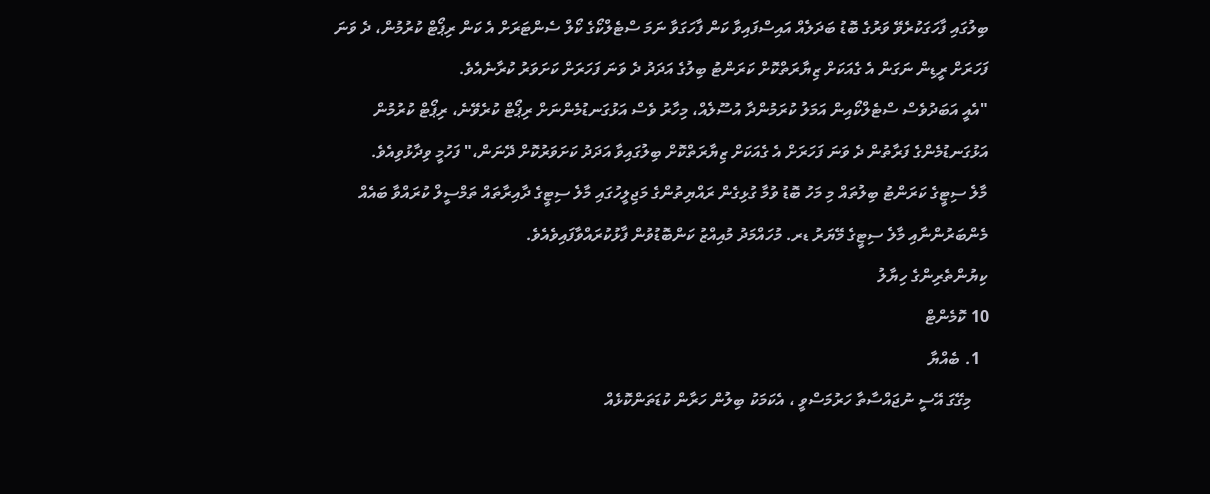ބިލުގައި ފާހަގަކުރެވޭ ވަރުގެ ބޮޑު ބަދަލެއް އައިސްފައިވާ ކަން ފާހަގަވާ ނަމަ ސްޓެލްކޯގެ ކޯލް ސެންޓަރަށް އެ ކަން ރިޕޯޓް ކުރުމުން، ދެ ވަނަ ފަހަރަށް ރީޑިން ނަގަން އެ ގެއަކަށް ޒިޔާރަތްކޮށް ކަރަންޓު ބިލުގެ އަދަދު ދެ ވަނަ ފަހަރަށް ކަށަވަރު ކުރާނެއެވެ.
"އެއީ އަބަދުވެސް ސްޓެލްކޯއިން އަމަލު ކުރަމުންދާ އުސޫލެއް، މިހާރު ވެސް އަޅުގަނޑުމެންނަށް ރިޕޯޓް ކުރެވޭނެ، ރިޕޯޓް ކުރުމުން އަޅުގަނޑުމެންގެ ފަރާތުން ދެ ވަނަ ފަހަރަށް އެ ގެއަކަށް ޒިޔާރަތްކޮށް ބިލުގައިވާ އަދަދު ކަށަވަރުކޮށް ދޭނަން،" ފަހުމީ ވިދާޅުވިއެވެ.
މާލެ ސިޓީގެ ކަރަންޓު ބިލުތައް މި މަހު ބޮޑު ވުމާ ގުޅިގެން ރައްޔިތުންގެ މަޖިލީހުގައި މާލެ ސިޓީގެ ދާއިރާތައް ތަމްސީލް ކުރައްވާ ބައެއް މެންބަރުންނާއި މާލެ ސިޓީގެ މޭޔަރު ޑރ. މުހައްމަދު މުއިއްޒު ކަންބޮޑުވުން ފާޅުކުރައްވާފައިވެއެވެ.
ކިޔުންތެރިންގެ ހިޔާލު
10 ކޮމެންޓް
  1. ބެއްޔާ
    މިގޭގަ އޭސީ ނުޖައްސާތާ ހަރުމަސްވީ ، އެކަމަކު ބިލުން ހަރާން ކުޑަތަންކޮޅެއް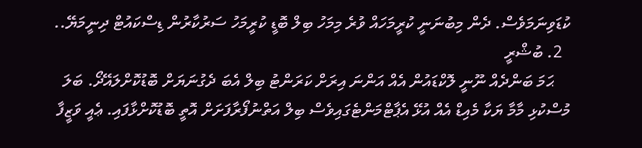ކުޑަވިނަމަވެސް. ދެން މިބުނަނީ ކުރީމަހައް ވުރެ މިމަހު ބިލް ބޮޑީ ކުރީމަހު ސަރުކާރުން ޑިސްކައުޓް ދިނީމަޔޭ..
  2. ބުޝްރީ
    ޙަމަ ބަންދެއް ނޫނީ ލޮކްޑައުން އެއް އަންނަ އިރަށް ކަރަންޓު ބިލް އެބަ ދެގުނަޔަށް ބޮޑުކޮށްލައޭދޯ. ބަލަ މުސްކުޅި މާމާ ޔަކާ މެއިޑް އެއް އުޅޭ އެޕާޓްމަންޓެގައިވެސް ބިލް އަތްނުފޯރާފަށަށް އޮތީ ބޮޑުކޮށްޅާފައި. ޢެއީ ވަޒީފާ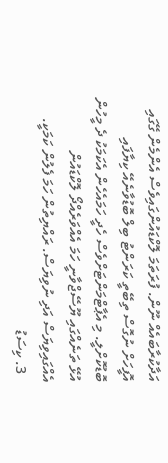އަދާކުރާބައެއް ނޫން. ފުރަތަމަ ލޮކްޑައުންގައިވެސް އެންމެން ގޭގައި އޮފީހަށް ނުގޮސް ތިބޭތީ ކަރަންޓު ބިލް ބޮޑުވާނެއޭ ކިޔާފައި ބޮޑުކޮށްލީ. މި އެޕާޓްމަންޓަށްވެސް ހެދީ ހަމައެހެން އެކަމަކު ދެ މީހުން އުޅޭ ތަނެއްގައި ޔޫސޭޖްވާނީ ހަމަ އެއްވަރެއްދޯ ލޮކްޑައުން އެއްގައިވިޔަސް އަދި ނުވިޔަސް. ރައްޔިތުން ހަމަ ފެލުން ކަމަކީ.
  3. ކިސަޑު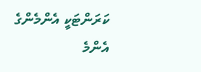ކަރަންޓަކީ އެންމެންގެ އެންމެ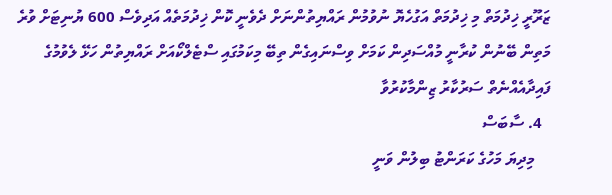ޒަރޫރީ ޚިދުމަތް މި ޚިދުމަތް އަގުހެޔޮ ނުވުމުން ރައްޔިތުންނަށް ދެވެނީ ކޮން ޚިދުމަތެއް އަދިވެސް 600 ޔުނިޓަށް ވުރެ މަތިން ބޭނުން ކުރާނީ މުއްސަދިން ކަމަށް ވިސްނައިގެން ތިބޭ މިކަމުގައި ސްޓެލްކޯއަށް ރައްޔިތުން ހަޅޭ ލެވުމުގެ ފައިދާއެއްނެތް ސަރުކާރު ޒިންމާކުރުވާ
  4. ސާބަސް
    މިދިޔަ މަހުގެ ކަރަންޓު ބިލުން ވަނީ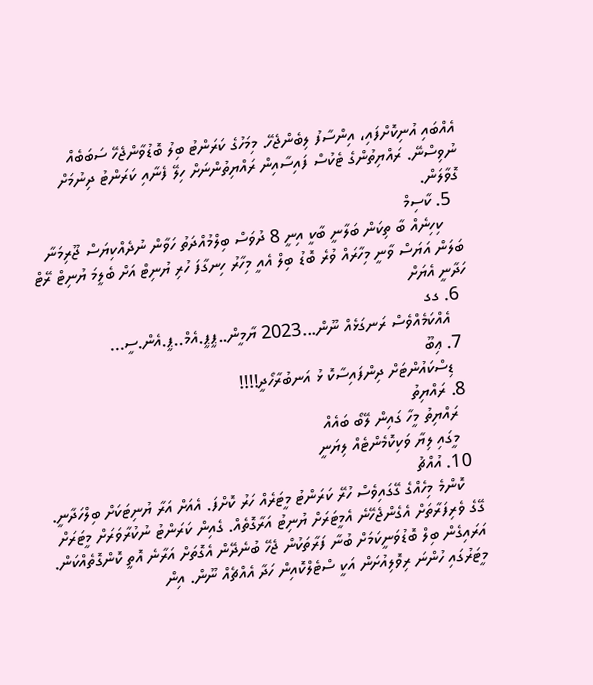އެއްބައި އުނިކޮށްފައި، އިންސާފު ލިބެންޖެހޭ. މިމަހުގެ ކަރަންޓު ބިލު ބޮޑުވާންޖެހޭ ސަބަބެއް ނުވިސްނޭ. ރައްޔިތުންގެ ޓެކުސް ފައިސާއިން ރައްޔިތުންނަށް ހިލޭ ފެނާއި ކަރަންޓު ދިނުމަށް ގޮވާލަން.
  5. ކާސިމް
    ކިހިނެއް ބާ ތިކަން ބަލާނީ ބާކީ އިނީ 8 ދުވަސް ބިލްމުއްދަތު ހަވާން ނުދެއްކިޔަސް ޖޫރިމަނާ ބަލަން އަޔަސް ވާނީ މިހާރައް ވުރެ ބޮޑު ބިލް އެއީ މިހާރު ހިނގާފަ ހުރި ޔުނިޓް އަށް ބެލީމަ ޔުނިޓް ރޭޓް ހަދާނީ އެޔަށް
  6. ގގ
    އެއްކަމެއްވެސް ރަނގަޅެއް ނޫން...2023 ޔާމީން..ޕީޕީ.އެމް..ޕީ.އެން.ސީ...
  7. ޢިބޫ
    ޑިސްކައުންޓަށް ދިންފައިސާކޮ ޅު އަނބުރާހޯދީ!!!!
  8. ރައްޔިތު
    ރައްޔިތު މީހާ ގައިން ލޭބޯ ބައެއް
    މީގައި ލިޔާ ވަކިކޮމެންޓެއް ލިޔަނީ
  10. އުއްޗު
    ކޮންމެ މިހެއްގެ ގޭގައިވެސް ހުރޭ ކަރަންޓު މީޓަރެއް ހަރު ކޮށްފަ. އެއަށް އަރާ ޔުނިޓަކަށް ބިލްހަދާނީ. ގޭގެ ވެރިފަރާތަށް އެގެންޖެހޭނެ އެމީޓަރަށް ޔުނިޓު އަރާގޮތެއް. ގެއިން ކަރަންޓު ނުކުރާވަރަށް މީޓަރަށް އަރައިގެން ބިލް ބޮޑުވަނީކަމަށް ބުނާ ފަރާތަކުން ޖެހޭ ބުނެދޭން އެގޮތަށް އަރާނެ އޮތީ ކޮންގޮތެއްކަން. މީޓަރުގައި ހުންނަ ރިވޮލިއުށަން އަކީ ސްޓެލްކޮއިން ހަދާ އެއްޗެއް ނޫން. އިން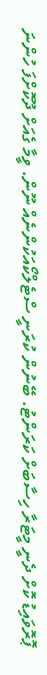ޕޮރޮވައިޑު ކޮށް ދެނީ މީޓަރާ ހިސާބަށް ކަރަންޓު. ބޭނުން ކުރަނީ ސްޓެލްކޯއަކުންނެއް ނޫން. ވީމާ ގެއަށް ދޫކޮށްފަ ހުންނަ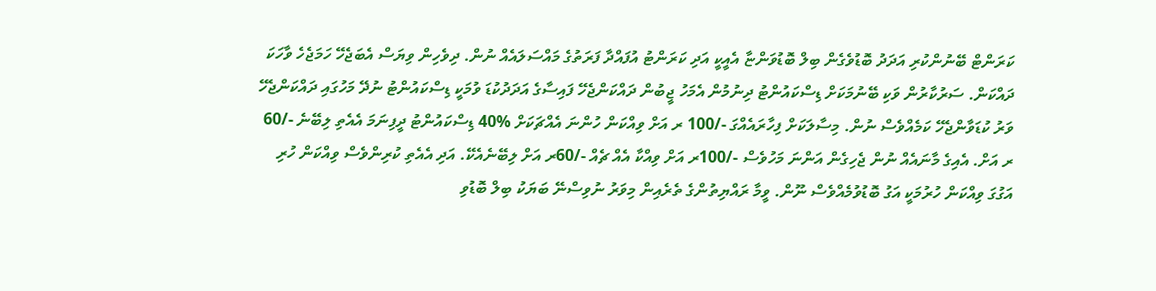ކަރަންޓް ބޭނުންކުރި އަދަދު ބޮޑުވެގެން ބިލް ބޮޑުވަންޏާ އެއީކީ އަދި ކަރަންޓު އުފައްދާ ފަރަތުގެ މައްސަލައެއް ނުން. ދިވެހިން ވިޔަސް އެބަޖެހޭ ހަމަޖެހެ ވާހަކަ ދައްކަން. ސަރުކާރުން ވަކި ބޭނުމަކަށް ޑިސްކައުންޓު ދިނުމުން އެމަހު ޖީބުން ދައްކަންޖެހޭ ފައިސާގެ އަދަދުކުޑަ ވުމަކީ ޑިސްކައުންޓު ނުދޭ މަހުގައި ދައްކަންޖެހޭ ވަރު ކުޑަވާންޖެހޭ ކަމެއްވެސް ނުން. މިސާލަކަށް ފިހާރައެއްގަ -/100 ރ އަށް ވިއްކަން ހުންނަ އެއްޗަކަށް %40 ޑިސްކައުންޓު ދީފިނަމަ އެއެތި ލިބޭނެ -/60 ރ އަށް. އެއިގެ މާނައެއް ނުން ޖެހިގެން އަންނަ މަހުވެސް -/100ރ އަށް ވިއްކާ އެއް ޗެއް -/60ރ އަށް ލިބޭނެއެކޭ. އަދި އެއެތި ކުރިންވެސް ވިއްކަން ހުރި އަގުގަ ވިއްކަން ހުރުމަކީ އަގު ބޮޑުވުމެއްވެސް ނޫން. ވީމާ ރައްޔިތުންގެ ތެރެއިން މިވަރު ނުވިސްނޭ ބަޔަކު ބިލް ބޮޑުވި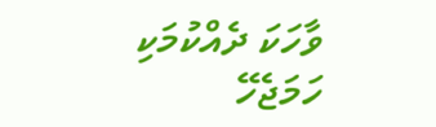ވާހަކަ ދެއްކުމަކި ހަމަޖެހޭ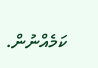ކަމެއްނުން.